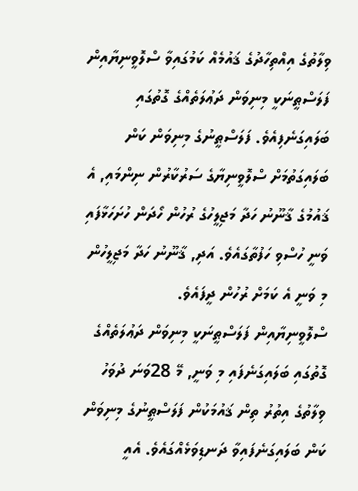ވިލާތުގެ އިއްތިހާދުގެ ޤައުމެއް ކަމުގައިވާ ސްލޮވީނިޔާއިން ފަލަސްޠީނަކީ މިނިވަން ދަޢުލަތެއްގެ ގޮތުގައި ބަލައިގަނެފިއެވެ. ފަލަސްޠީނުގެ މިނިވަން ކަން ބަލައިގަތުމަށް ސްލޮވީނިޔާގެ ސަރުކާރުން ނިންމައި, އެ ޤައުމުގެ ޤާނޫނު ހަދާ މަޖިލީހުގެ ރުހުން ހޯދަން ހުށަހަޅާފައި ވަނީ ހުސްވި ހަފުތާގައެވެ. އަދި, ޤާނޫނު ހަދާ މަޖިލީހުން މި ވަނީ އެ ކަމަށް ރުހުން ދީފައެވެ.
ސްލޮވީނިޔާއިން ފަލަސްޠީނަކީ މިނިވަން ދަޢުލަތެއްގެ ގޮތުގައި ބަލައިގަނެފައި މި ވަނީ, މޭ 28ވަނަ ދުވަހު ވިލާތުގެ އިތުރު ތިން ޤައުމަކުން ފަލަސްޠީނުގެ މިނިވަން ކަން ބަލައިގަނެފައިވާ ދަނޑިވަޅެއްގައެވެ. އެއީ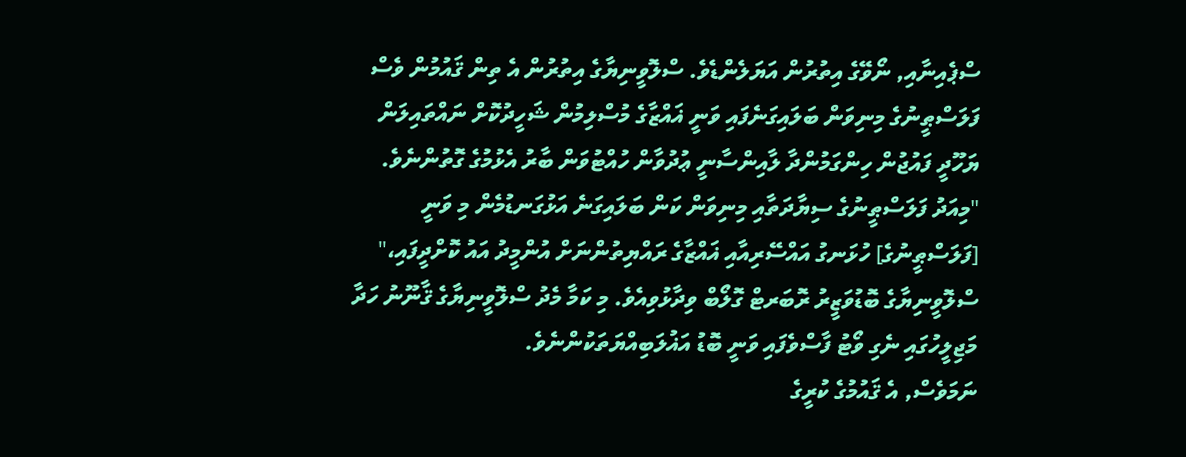ސްޕެއިނާއި, ނޯވޭގެ އިތުރުން އަޔަލެންޑެވެ. ސްލޮވީނިޔާގެ އިތުރުން އެ ތިން ޤައުމުން ވެސް ފަލަސްޠީނުގެ މިނިވަން ބަލައިގަނެފައި ވަނީ ޣައްޒާގެ މުސްލިމުން ޝަހީދުކޮށް ނައްތައިލަން ޔަހޫދީ ފައުޖުން ހިންގަމުންދާ ލާއިންސާނީ ޢުދުވާން ހުއްޓުވަން ބާރު އެޅުމުގެ ގޮތުންނެވެ.
"މިއަދު ފަލަސްޠީނުގެ ސިޔާދަތާއި މިނިވަން ކަން ބަލައިގަނެ އަޅުގަނޑުމެން މި ވަނީ [ފަލަސްޠީނުގެ] ހުޅަނގު އައްސޭރިއާއި ޣައްޒާގެ ރައްޔިތުންނަށް އުންމީދު އައު ކޮށްދީފައި،" ސްލޮވީނިޔާގެ ބޮޑުވަޒީރު ރޮބަރޓް ގޮލޯބް ވިދާޅުވިއެވެ. މި ކަމާ މެދު ސްލޮވީނިޔާގެ ޤާނޫނު ހަދާ މަޖިލީހުގައި ނެގި ވޯޓު ފާސްވެފައި ވަނީ ބޮޑު އަޣުލަބިއްޔަތަކުންނެވެ.
ނަމަވެސް, އެ ޤައުމުގެ ކުރީގެ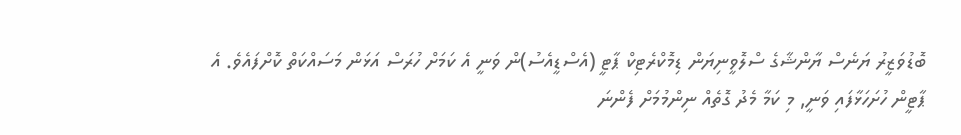ބޮޑުވަޒީރު ޔަނެސް ޔާންޝާގެ ސްލޮވީނިޔަން ޑިމޮކްރެޓިކް ޕާޓީ (އެސްޑީއެސު)ން ވަނީ އެ ކަމަށް ހުރަސް އަޅަން މަސައްކަތް ކޮށްފައެވެ. އެ ޕާޓީން ހުށަހަޅާފައި ވަނީ, މި ކަމާ މެދު ގޮތެއް ނިންމުމަށް ފެންނަ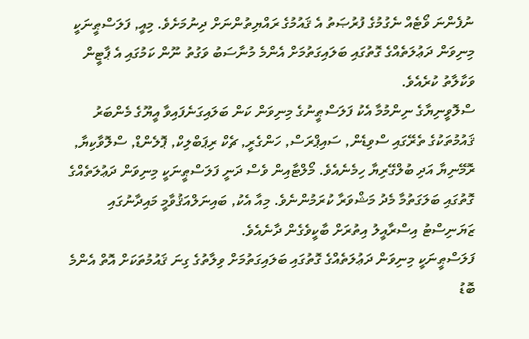ނުފެންނަ ވޯޓެއް ނެގުމުގެ ފުރުޞަތު އެ ޤައުމުގެ ރައްޔިތުންނަށް ދިނުމަށެވެ. މިއީ, ފަލަސްޠީނަކީ މިނިވަން ދަޢުލަތެއްގެ ގޮތުގައި ބަލައިގަތުމަށް އެންމެ މުނާސަބު ވަގުތު ނޫން ކަމުގައި އެ ޕާޓީން ވަކާލާތު ކުރެއެވެ.
ސްލޮވީނިޔާގެ ނިންމުމާ އެކު ފަލަސްޠީނުގެ މިނިވަން ކަން ބަލައިގަނެފައިވާ އީޔޫގެ މެންބަރު ޤައުމުތަކުގެ ތެރޭގައި ސްވިޑެން, ސައިޕްރަސް, ހަންގެރީ, ޗެކް ރިޕަބްލިކް, ޕޮލެންޑް, ސްލޮވާކިޔާ, ރޮމޭނިޔާ އަދި ބުލްގޭރިޔާ ހިމެނެއެވެ. މޯލްޓާއިން ވެސް ދަނީ ފަލަސްޠީނަކީ މިނިވަން ދަޢުލަތެއްގެ ގޮތުގައި ބަލަގަތުމާ މެދު މަޝްވަރާ ކުރަމުންނެވެ. މިއާ އެކު, ބައިނަލްއަޤުވާމީ މައިދާނުގައި ޒަޔަނިސްޓު އިސްރާއީލު އިތުރަށް ބާކީވެގެން ދާނެއެވެ.
ފަލަސްޠީނަކީ މިނިވަން ދަޢުލަތެއްގެ ގޮތުގައި ބަލައިގަތުމަށް ވިލާތުގެ ގިނަ ޤައުމުތަކަށް އޮތް އެންމެ ބޮޑު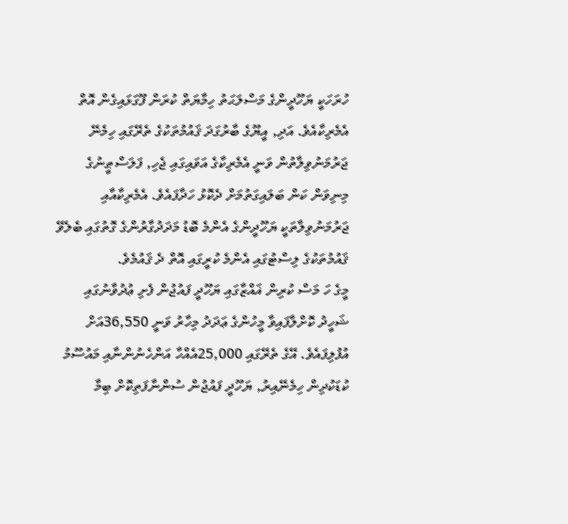ހުރަހަކީ ޔަހޫދީންގެ މަސްލަޙަތު ހިމާޔަތް ކުރަން ފޫގަޅައިގެން އޮތް އެމެރިކާއެވެ. އަދި, އީޔޫގެ ބާރުގަދަ ޤައުމުތަކުގެ ތެރޭގައި ހިމެނޭ ޖަރުމަނުވިލާތުން ވަނީ އެމެރިކާގެ އަވައިގައި ޖެހި, ފަލަސްޠީނުގެ މިނިވަން ކަން ބަލައިގަތުމަށް ދެކޮޅު ހަދާފައެވެ. އެމެރިކާއާއި ޖަރުމަނުވިލާތަކީ ޔަހޫދީންގެ އެންމެ ބޮޑު މަދަދުގާރުންގެ ގޮތުގައި ބެލެވޭ ޤައުމުތަކުގެ ލިސްޓުގައި އެންމެ ކުރީގައި އޮތް ދެ ޤައުމެވެ.
މީގެ ހަ މަސް ކުރިން ޣައްޒާގައި ޔަހޫދީ ފައުޖުން ފެށި ޢުދުވާނުގައި ޝަހީދު ކޮށްލާފައިވާ މީހުންގެ ޢަދަދު މިހާރު ވަނީ 36,550އަށް އުފުލިފައެވެ. އޭގެ ތެރޭގައި 25,000އެއްހާ އަންހެނުންނާއި މައުސޫމު ކުޑަކުދިން ހިމެނޭއިރު, ޔަހޫދީ ފައުޖުން ސުންނާފަތިކޮށް ބިމާ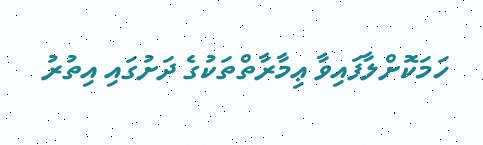ހަމަކޮށްލާފައިވާ ޢިމާރާތްތަކުގެ ދަށުގައި އިތުރު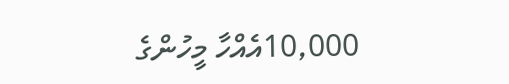10,000އެއްހާ މީހުންގެ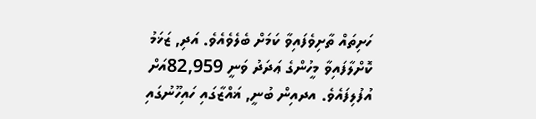ހަށިތައް ތާށިވެފައިވާ ކަމަށް ބެލެވެއެވެ. އަދި, ޒަޚަމު ކޮށްލާފައިވާ މީހުންގެ ޢަދަދު ވަނީ 82,959އަށް އުފުލިފައެވެ. އދއިން ބުނީ, ޣައްޒާގައި ހައިހޫނުގައި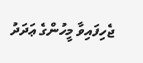ޖެހިފައިވާ މީހުންގެ ޢަދަދު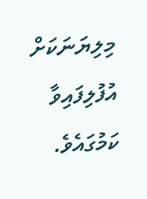މިލިޔަނަކަށް އުފުލިފައިވާ ކަމުގައެވެ.